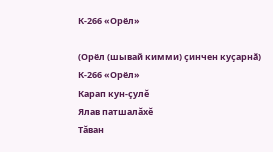К-266 «Орёл»

(Орёл (шывай кимми) ҫинчен куҫарнӑ)
К-266 «Орёл»
Карап кун-çулĕ
Ялав патшалăхĕ
Тăван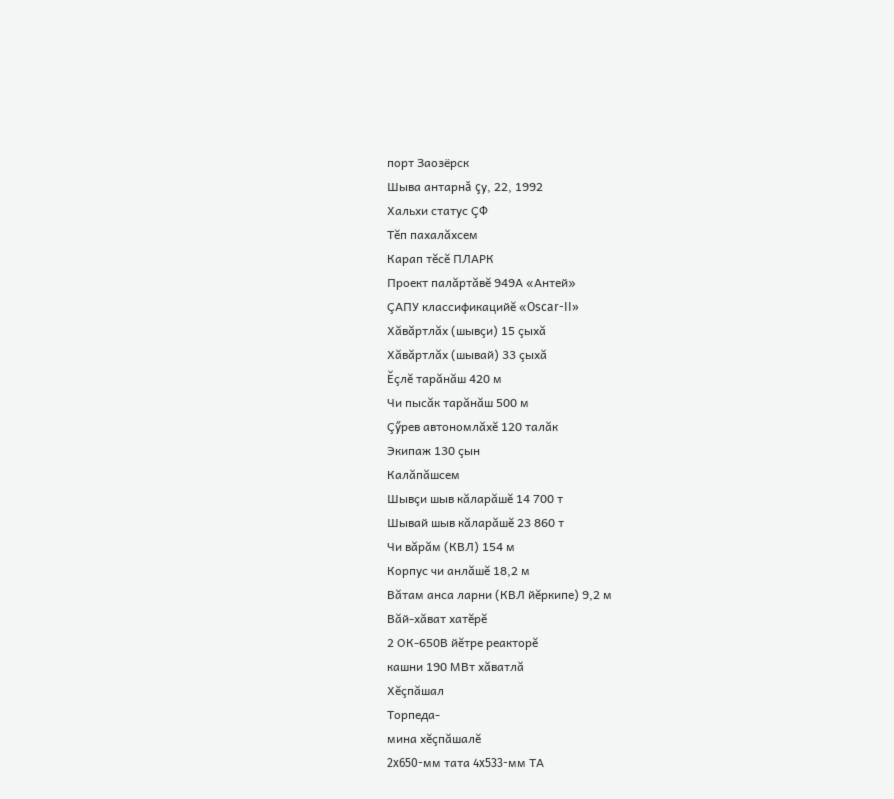порт Заозёрск
Шыва антарнă çу, 22, 1992
Хальхи статус ÇФ
Тĕп пахалăхсем
Карап тĕсĕ ПЛАРК
Проект палăртăвĕ 949А «Антей»
ÇАПУ классификацийĕ «Oscar-II»
Хăвăртлăх (шывçи) 15 çыхă
Хăвăртлăх (шывай) 33 çыхă
Ĕçлĕ тарăнăш 420 м
Чи пысăк тарăнăш 500 м
Çӳрев автономлăхĕ 120 талăк
Экипаж 130 çын
Калăпăшсем
Шывçи шыв кăларăшĕ 14 700 т
Шывай шыв кăларăшĕ 23 860 т
Чи вăрăм (КВЛ) 154 м
Корпус чи анлăшĕ 18,2 м
Вăтам анса ларни (КВЛ йĕркипе) 9,2 м
Вăй-хăват хатĕрĕ
2 ОК-650В йĕтре реакторĕ
кашни 190 МВт хăватлă
Хĕçпăшал
Торпеда-
мина хĕçпăшалĕ
2x650-мм тата 4x533-мм ТА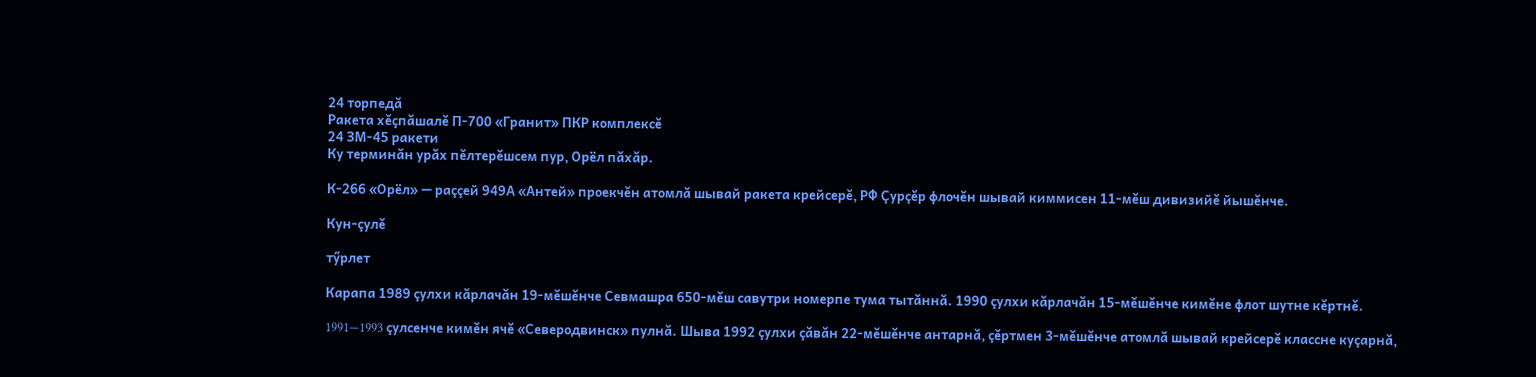24 торпедă
Ракета хĕçпăшалĕ П-700 «Гранит» ПКР комплексĕ
24 ЗМ-45 ракети
Ку терминăн урăх пĕлтерĕшсем пур, Орёл пăхăр.

К-266 «Орёл» — раççей 949А «Антей» проекчĕн атомлă шывай ракета крейсерĕ, РФ Çурçĕр флочĕн шывай киммисен 11-мĕш дивизийĕ йышĕнче.

Кун-çулĕ

тӳрлет

Карапа 1989 çулхи кăрлачăн 19-мĕшĕнче Севмашра 650-мĕш савутри номерпе тума тытăннă. 1990 çулхи кăрлачăн 15-мĕшĕнче кимĕне флот шутне кĕртнĕ.

1991—1993 çулсенче кимĕн ячĕ «Северодвинск» пулнă. Шыва 1992 çулхи çăвăн 22-мĕшĕнче антарнă, çĕртмен 3-мĕшĕнче атомлă шывай крейсерĕ классне куçарнă,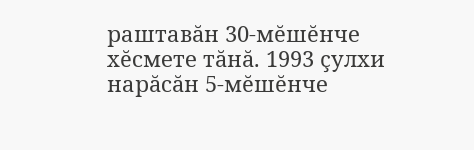раштавăн 30-мĕшĕнче хĕсмете тăнă. 1993 çулхи нарăсăн 5-мĕшĕнче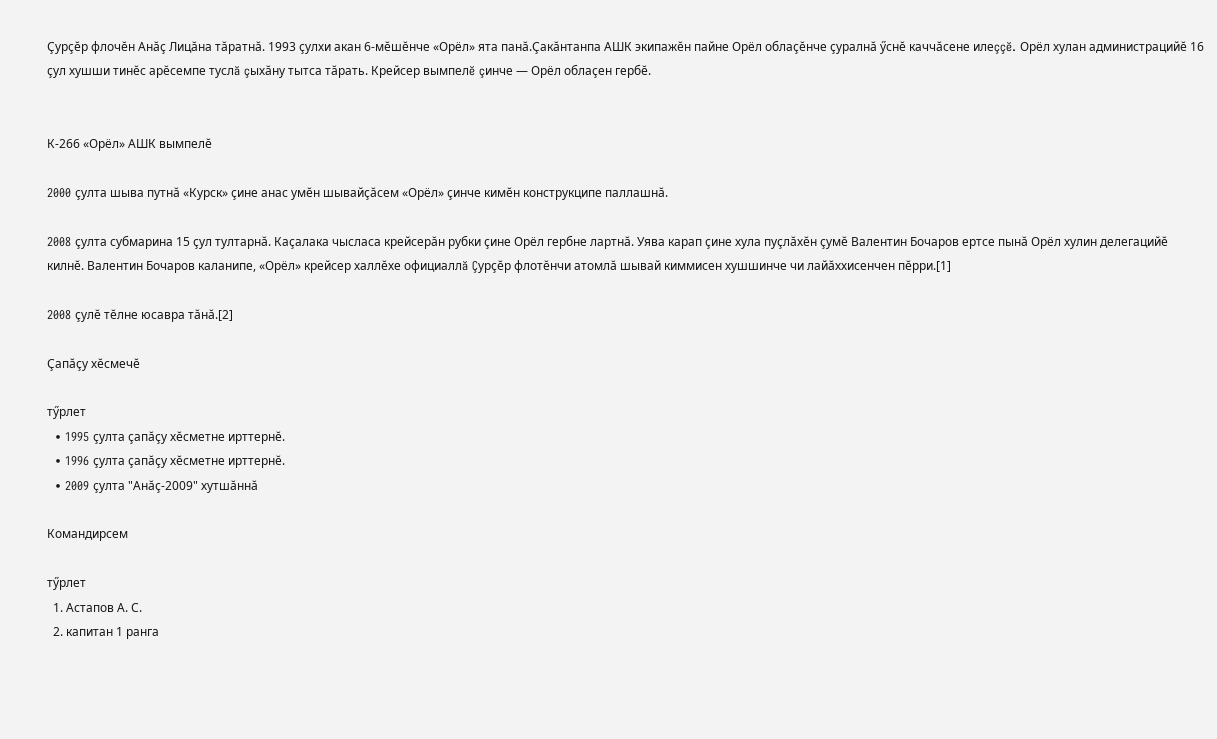Çурçĕр флочĕн Анăç Лицăна тăратнă. 1993 çулхи акан 6-мĕшĕнче «Орёл» ята панă.Çакăнтанпа АШК экипажĕн пайне Орёл облаçĕнче çуралнă ӳснĕ каччăсене илеççĕ. Орёл хулан администрацийĕ 16 çул хушши тинĕс арĕсемпе туслă çыхăну тытса тăрать. Крейсер вымпелĕ çинче — Орёл облаçен гербĕ.


К-266 «Орёл» АШК вымпелĕ

2000 çулта шыва путнă «Курск» çине анас умĕн шывайçăсем «Орёл» çинче кимĕн конструкципе паллашнă.

2008 çулта субмарина 15 çул тултарнă. Каçалака чысласа крейсерăн рубки çине Орёл гербне лартнă. Уява карап çине хула пуçлăхĕн çумĕ Валентин Бочаров ертсе пынă Орёл хулин делегацийĕ килнĕ. Валентин Бочаров каланипе, «Орёл» крейсер халлĕхе официаллă Çурçĕр флотĕнчи атомлă шывай киммисен хушшинче чи лайăххисенчен пĕрри.[1]

2008 çулĕ тĕлне юсавра тăнă.[2]

Çапăçу хĕсмечĕ

тӳрлет
  • 1995 çулта çапăçу хĕсметне ирттернĕ.
  • 1996 çулта çапăçу хĕсметне ирттернĕ.
  • 2009 çулта "Анăç-2009" хутшăннă

Командирсем

тӳрлет
  1. Астапов А. С.
  2. капитан 1 ранга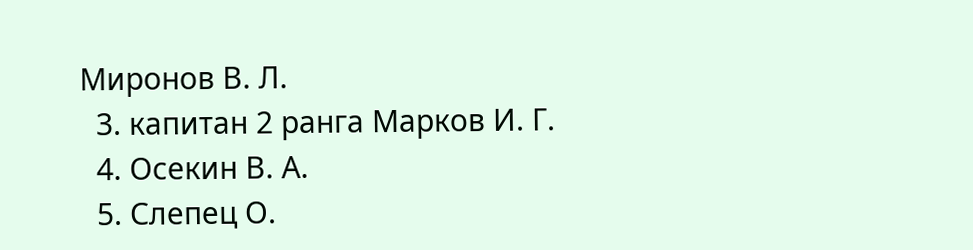Миронов В. Л.
  3. капитан 2 ранга Марков И. Г.
  4. Осекин В. А.
  5. Слепец О.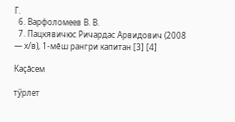Г.
  6. Варфоломеев В. В.
  7. Пацкявичюс Ричардас Арвидович (2008 — х/в), 1-мĕш рангри капитан [3] [4]

Каçăсем

тӳрлет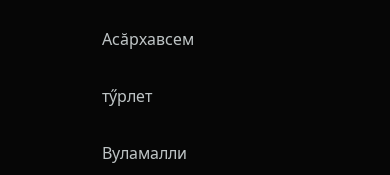Асăрхавсем

тӳрлет

Вуламалли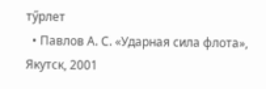тӳрлет
  • Павлов А. С. «Ударная сила флота», Якутск, 2001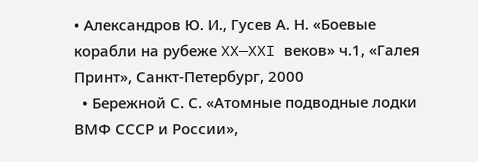• Александров Ю. И., Гусев А. Н. «Боевые корабли на рубеже XX—XXI веков» ч.1, «Галея Принт», Санкт-Петербург, 2000
  • Бережной С. С. «Атомные подводные лодки ВМФ СССР и России»,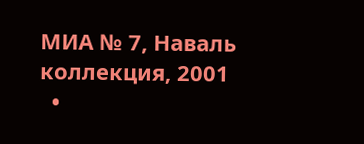МИА № 7, Наваль коллекция, 2001
  •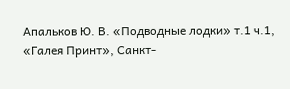Апальков Ю. В. «Подводные лодки» т.1 ч.1, «Галея Принт», Санкт-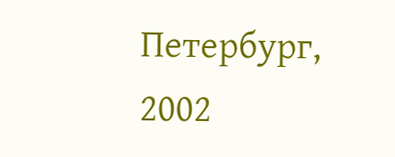Петербург, 2002